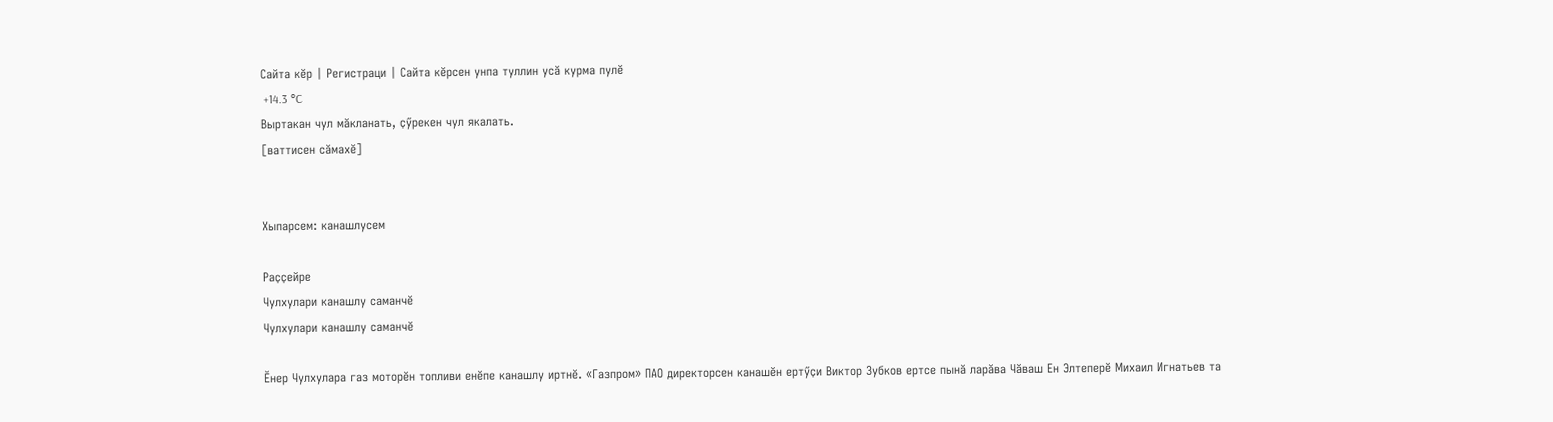Сайта кӗр | Регистраци | Сайта кӗрсен унпа туллин усӑ курма пулӗ
 +14.3 °C
Выртакан чул мӑкланать, ҫӳрекен чул якалать.
[ваттисен сӑмахӗ]


Хыпарсем: канашлусем

Раҫҫейре
Чулхулари канашлу саманчӗ
Чулхулари канашлу саманчӗ

Ӗнер Чулхулара газ моторӗн топливи енӗпе канашлу иртнӗ. «Газпром» ПАО директорсен канашӗн ертӳҫи Виктор Зубков ертсе пынӑ ларӑва Чӑваш Ен Элтеперӗ Михаил Игнатьев та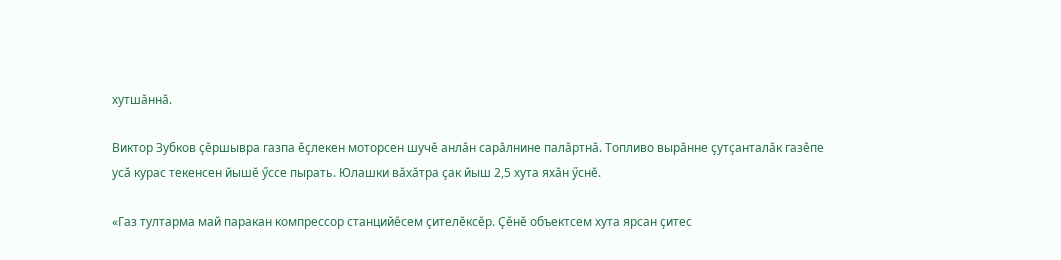хутшӑннӑ.

Виктор Зубков ҫӗршывра газпа ӗҫлекен моторсен шучӗ анлӑн сарӑлнине палӑртнӑ. Топливо вырӑнне ҫутҫанталӑк газӗпе усӑ курас текенсен йышӗ ӳссе пырать. Юлашки вӑхӑтра ҫак йыш 2,5 хута яхӑн ӳснӗ.

«Газ тултарма май паракан компрессор станцийӗсем ҫителӗксӗр. Ҫӗнӗ объектсем хута ярсан ҫитес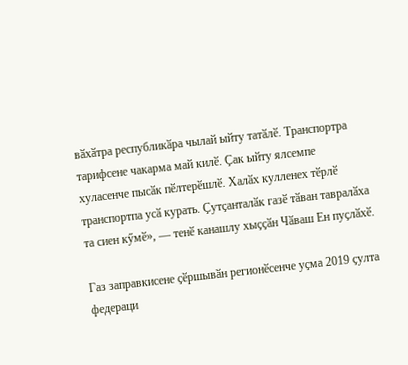вӑхӑтра республикӑра чылай ыйту татӑлӗ. Транспортра тарифсене чакарма май килӗ. Ҫак ыйту ялсемпе хуласенче пысӑк пӗлтерӗшлӗ. Халӑх кулленех тӗрлӗ транспортпа усӑ курать. Ҫутҫанталӑк газӗ тӑван тавралӑха та сиен кӳмӗ», — тенӗ канашлу хыҫҫӑн Чӑваш Ен пуҫлӑхӗ.

Газ заправкисене ҫӗршывӑн регионӗсенче уҫма 2019 ҫулта федераци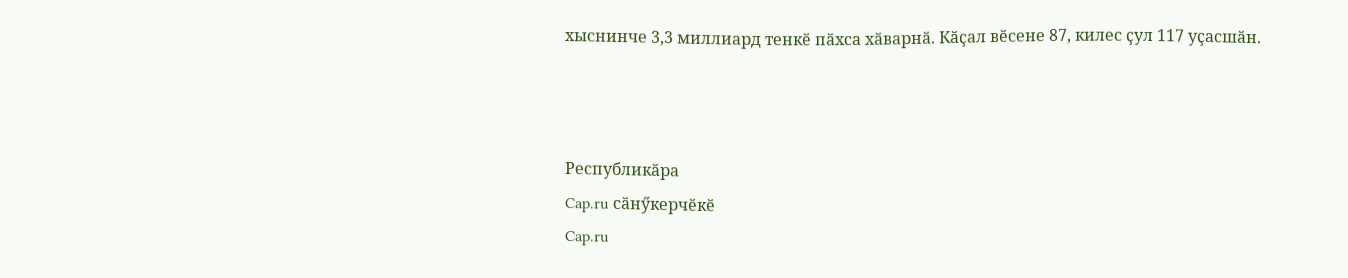хыснинче 3,3 миллиард тенкӗ пӑхса хӑварнӑ. Кӑҫал вӗсене 87, килес ҫул 117 уҫасшӑн.



Республикӑра
Cap.ru сӑнӳкерчӗкӗ
Cap.ru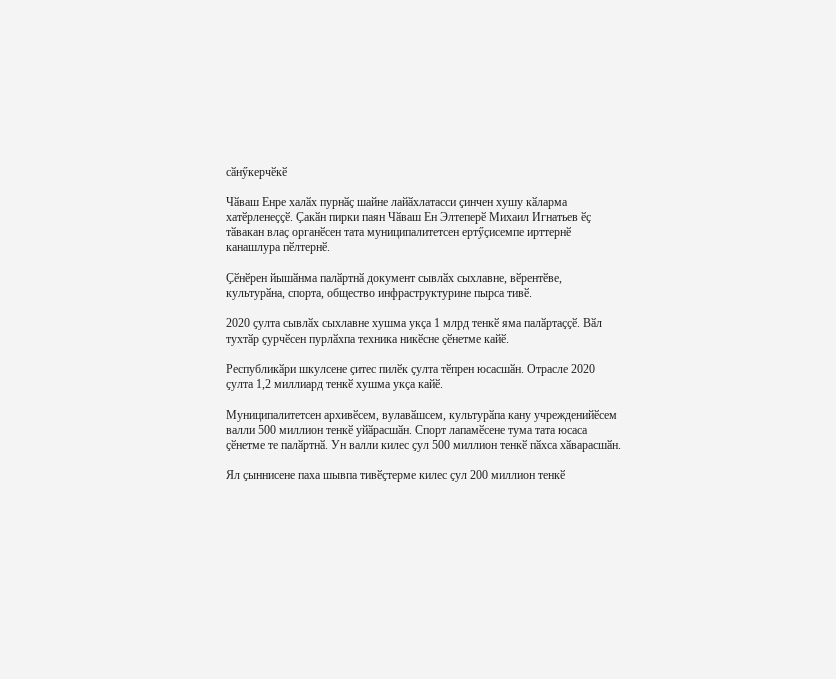сӑнӳкерчӗкӗ

Чӑваш Енре халӑх пурнӑҫ шайне лайӑхлатасси ҫинчен хушу кӑларма хатӗрленеҫҫӗ. Ҫакӑн пирки паян Чӑваш Ен Элтеперӗ Михаил Игнатьев ӗҫ тӑвакан влаҫ органӗсен тата муниципалитетсен ертӳҫисемпе ирттернӗ канашлура пӗлтернӗ.

Ҫӗнӗрен йышӑнма палӑртнӑ документ сывлӑх сыхлавне, вӗрентӗве, культурӑна, спорта, общество инфраструктурине пырса тивӗ.

2020 ҫулта сывлӑх сыхлавне хушма укҫа 1 млрд тенкӗ яма палӑртаҫҫӗ. Вӑл тухтӑр ҫурчӗсен пурлӑхпа техника никӗсне ҫӗнетме кайӗ.

Республикӑри шкулсене ҫитес пилӗк ҫулта тӗпрен юсасшӑн. Отрасле 2020 ҫулта 1,2 миллиард тенкӗ хушма укҫа кайӗ.

Муниципалитетсен архивӗсем, вулавӑшсем, культурӑпа кану учрежденийӗсем валли 500 миллион тенкӗ уйӑрасшӑн. Спорт лапамӗсене тума тата юсаса ҫӗнетме те палӑртнӑ. Ун валли килес ҫул 500 миллион тенкӗ пӑхса хӑварасшӑн.

Ял ҫыннисене паха шывпа тивӗҫтерме килес ҫул 200 миллион тенкӗ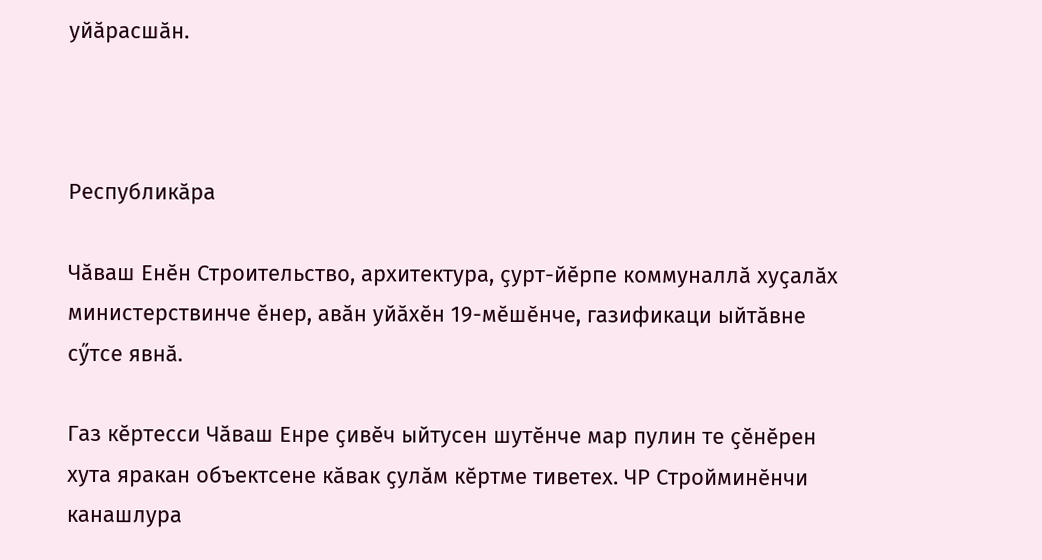уйӑрасшӑн.



Республикӑра

Чӑваш Енӗн Строительство, архитектура, ҫурт-йӗрпе коммуналлӑ хуҫалӑх министерствинче ӗнер, авӑн уйӑхӗн 19-мӗшӗнче, газификаци ыйтӑвне сӳтсе явнӑ.

Газ кӗртесси Чӑваш Енре ҫивӗч ыйтусен шутӗнче мар пулин те ҫӗнӗрен хута яракан объектсене кӑвак ҫулӑм кӗртме тиветех. ЧР Стройминӗнчи канашлура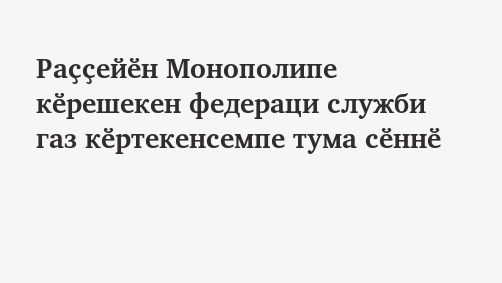Раҫҫейӗн Монополипе кӗрешекен федераци служби газ кӗртекенсемпе тума сӗннӗ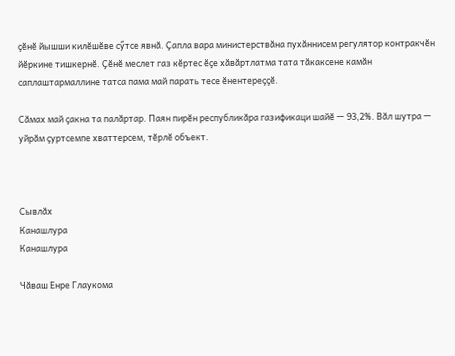ҫӗнӗ йышши килӗшӗве сӳтсе явнӑ. Ҫапла вара министерствӑна пухӑннисем регулятор контракчӗн йӗркине тишкернӗ. Ҫӗнӗ меслет газ кӗртес ӗҫе хӑвӑртлатма тата тӑкаксене камӑн саплаштармаллине татса пама май парать тесе ӗнентереҫҫӗ.

Сӑмах май ҫакна та палӑртар. Паян пирӗн республикӑра газификаци шайӗ — 93,2%. Вӑл шутра — уйрӑм ҫуртсемпе хваттерсем, тӗрлӗ объект.



Сывлӑх
Канашлура
Канашлура

Чӑваш Енре Глаукома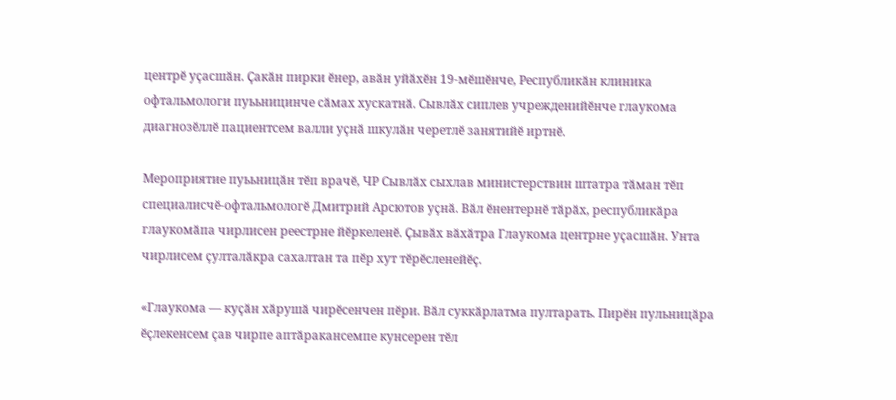центрӗ уҫасшӑн. Ҫакӑн пирки ӗнер, авӑн уйӑхӗн 19-мӗшӗнче, Республикӑн клиника офтальмологи пуььницинче сӑмах хускатнӑ. Сывлӑх сиплев учрежденийӗнче глаукома диагнозӗллӗ пациентсем валли уҫнӑ шкулӑн черетлӗ занятийӗ иртнӗ.

Мероприятие пуььницӑн тӗп врачӗ, ЧР Сывлӑх сыхлав министерствин штатра тӑман тӗп специалисчӗ-офтальмологӗ Дмитрий Арсютов уҫнӑ. Вӑл ӗнентернӗ тӑрӑх, республикӑра глаукомӑпа чирлисен реестрне йӗркеленӗ. Ҫывӑх вӑхӑтра Глаукома центрне уҫасшӑн. Унта чирлисем ҫулталӑкра сахалтан та пӗр хут тӗрӗсленейӗҫ.

«Глаукома — куҫӑн хӑрушӑ чирӗсенчен пӗри. Вӑл суккӑрлатма пултарать. Пирӗн пульницӑра ӗҫлекенсем ҫав чирпе аптӑракансемпе кунсерен тӗл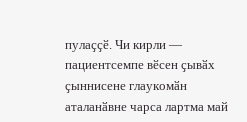пулаҫҫӗ. Чи кирли — пациентсемпе вӗсен ҫывӑх ҫыннисене глаукомӑн аталанӑвне чарса лартма май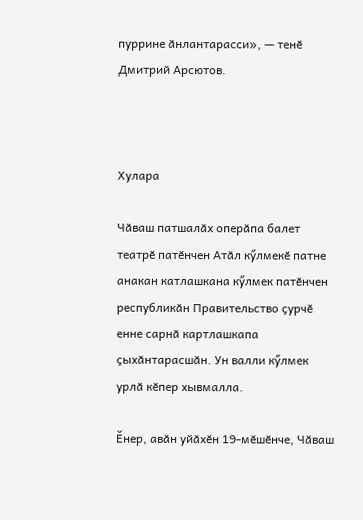пуррине ӑнлантарасси», — тенӗ Дмитрий Арсютов.



Хулара

Чӑваш патшалӑх оперӑпа балет театрӗ патӗнчен Атӑл кӳлмекӗ патне анакан катлашкана кӳлмек патӗнчен республикӑн Правительство ҫурчӗ енне сарнӑ картлашкапа ҫыхӑнтарасшӑн. Ун валли кӳлмек урлӑ кӗпер хывмалла.

Ӗнер, авӑн уйӑхӗн 19-мӗшӗнче, Чӑваш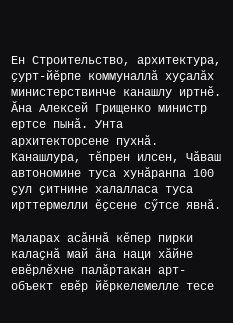Ен Строительство, архитектура, ҫурт-йӗрпе коммуналлӑ хуҫалӑх министерствинче канашлу иртнӗ. Ӑна Алексей Грищенко министр ертсе пынӑ. Унта архитекторсене пухнӑ. Канашлура, тӗпрен илсен, Чӑваш автономине туса хунӑранпа 100 ҫул ҫитнине халалласа туса ирттермелли ӗҫсене сӳтсе явнӑ.

Маларах асӑннӑ кӗпер пирки калаҫнӑ май ӑна наци хӑйне евӗрлӗхне палӑртакан арт-объект евӗр йӗркелемелле тесе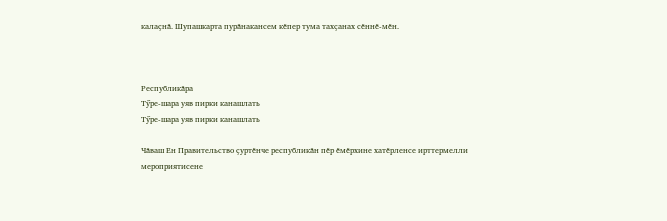калаҫнӑ. Шупашкарта пурӑнакансем кӗпер тума тахҫанах сӗннӗ-мӗн.



Республикӑра
Тӳре-шара уяв пирки канашлать
Тӳре-шара уяв пирки канашлать

Чӑваш Ен Правительство ҫуртӗнче республикӑн пӗр ӗмӗрхине хатӗрленсе ирттермелли мероприятисене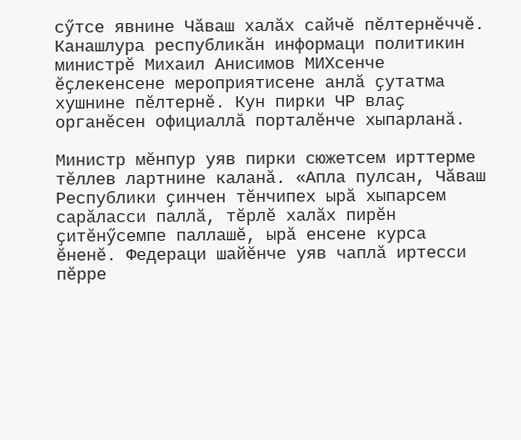сӳтсе явнине Чӑваш халӑх сайчӗ пӗлтернӗччӗ. Канашлура республикӑн информаци политикин министрӗ Михаил Анисимов МИХсенче ӗҫлекенсене мероприятисене анлӑ ҫутатма хушнине пӗлтернӗ. Кун пирки ЧР влаҫ органӗсен официаллӑ порталӗнче хыпарланӑ.

Министр мӗнпур уяв пирки сюжетсем ирттерме тӗллев лартнине каланӑ. «Апла пулсан, Чӑваш Республики ҫинчен тӗнчипех ырӑ хыпарсем сарӑласси паллӑ, тӗрлӗ халӑх пирӗн ҫитӗнӳсемпе паллашӗ, ырӑ енсене курса ӗненӗ. Федераци шайӗнче уяв чаплӑ иртесси пӗрре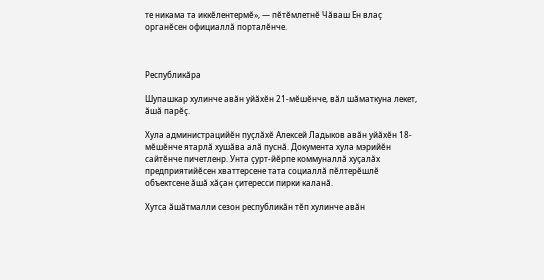те никама та иккӗлентермӗ», — пӗтӗмлетнӗ Чӑваш Ен влаҫ органӗсен официаллӑ порталӗнче.



Республикӑра

Шупашкар хулинче авӑн уйӑхӗн 21-мӗшӗнче, вӑл шӑматкуна лекет, ӑшӑ парӗҫ.

Хула администрацийӗн пуҫлӑхӗ Алексей Ладыков авӑн уйӑхӗн 18-мӗшӗнче ятарлӑ хушӑва алӑ пуснӑ. Документа хула мэрийӗн сайтӗнче пичетленр. Унта ҫурт-йӗрпе коммуналлӑ хуҫалӑх предприятийӗсен хваттерсене тата социаллӑ пӗлтерӗшлӗ объектсене ӑшӑ хӑҫан ҫитересси пирки каланӑ.

Хутса ӑшӑтмалли сезон республикӑн тӗп хулинче авӑн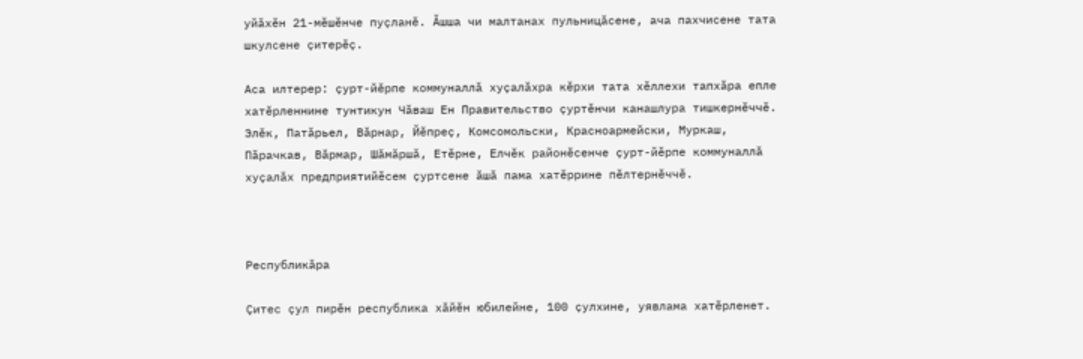уйӑхӗн 21-мӗшӗнче пуҫланӗ. Ӑшша чи малтанах пульницӑсене, ача пахчисене тата шкулсене ҫитерӗҫ.

Аса илтерер: ҫурт-йӗрпе коммуналлӑ хуҫалӑхра кӗрхи тата хӗллехи тапхӑра епле хатӗрленнине тунтикун Чӑваш Ен Правительство ҫуртӗнчи канашлура тишкернӗччӗ. Элӗк, Патӑрьел, Вӑрнар, Йӗпреҫ, Комсомольски, Красноармейски, Муркаш, Пӑрачкав, Вӑрмар, Шӑмӑршӑ, Етӗрне, Елчӗк районӗсенче ҫурт-йӗрпе коммуналлӑ хуҫалӑх предприятийӗсем ҫуртсене ӑшӑ пама хатӗррине пӗлтернӗччӗ.



Республикӑра

Ҫитес ҫул пирӗн республика хӑйӗн юбилейне, 100 ҫулхине, уявлама хатӗрленет.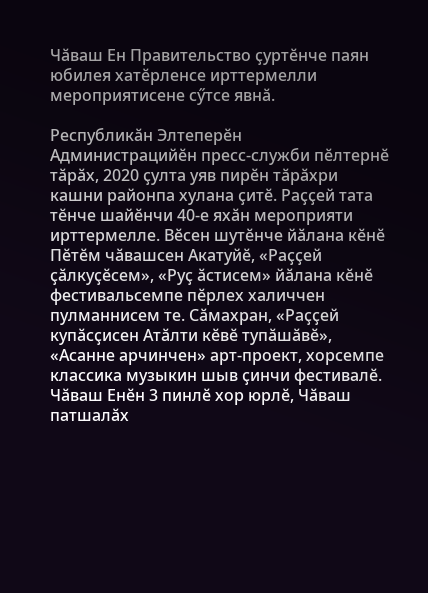Чӑваш Ен Правительство ҫуртӗнче паян юбилея хатӗрленсе ирттермелли мероприятисене сӳтсе явнӑ.

Республикӑн Элтеперӗн Администрацийӗн пресс-служби пӗлтернӗ тӑрӑх, 2020 ҫулта уяв пирӗн тӑрӑхри кашни районпа хулана ҫитӗ. Раҫҫей тата тӗнче шайӗнчи 40-е яхӑн мероприяти ирттермелле. Вӗсен шутӗнче йӑлана кӗнӗ Пӗтӗм чӑвашсен Акатуйӗ, «Раҫҫей ҫӑлкуҫӗсем», «Руҫ ӑстисем» йӑлана кӗнӗ фестивальсемпе пӗрлех халиччен пулманнисем те. Сӑмахран, «Раҫҫей купӑсҫисен Атӑлти кӗвӗ тупӑшӑвӗ», «Асанне арчинчен» арт-проект, хорсемпе классика музыкин шыв ҫинчи фестивалӗ. Чӑваш Енӗн 3 пинлӗ хор юрлӗ, Чӑваш патшалӑх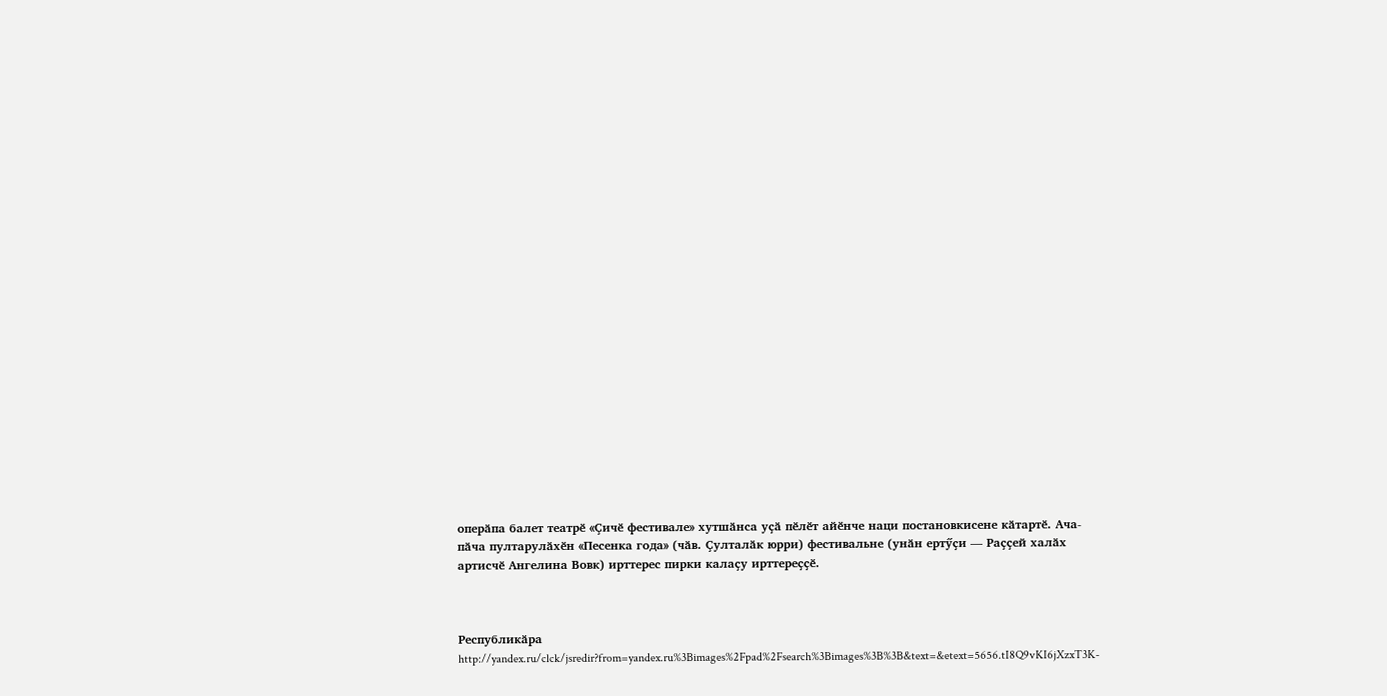оперӑпа балет театрӗ «Ҫичӗ фестивале» хутшӑнса уҫӑ пӗлӗт айӗнче наци постановкисене кӑтартӗ. Ача-пӑча пултарулӑхӗн «Песенка года» (чӑв. Ҫулталӑк юрри) фестивальне (унӑн ертӳҫи — Раҫҫей халӑх артисчӗ Ангелина Вовк) ирттерес пирки калаҫу ирттереҫҫӗ.



Республикӑра
http://yandex.ru/clck/jsredir?from=yandex.ru%3Bimages%2Fpad%2Fsearch%3Bimages%3B%3B&text=&etext=5656.tI8Q9vKI6jXzxT3K-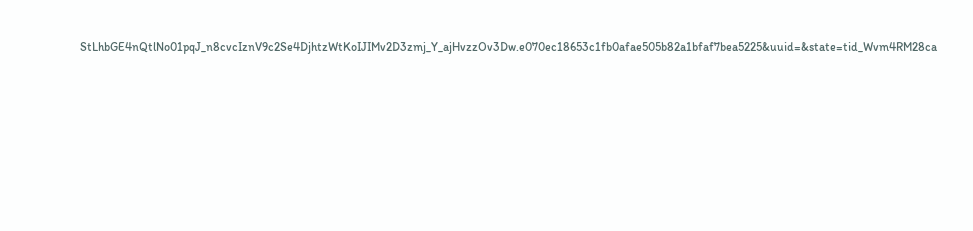StLhbGE4nQtlNo01pqJ_n8cvcIznV9c2Se4DjhtzWtKoIJIMv2D3zmj_Y_ajHvzzOv3Dw.e070ec18653c1fb0afae505b82a1bfaf7bea5225&uuid=&state=tid_Wvm4RM28ca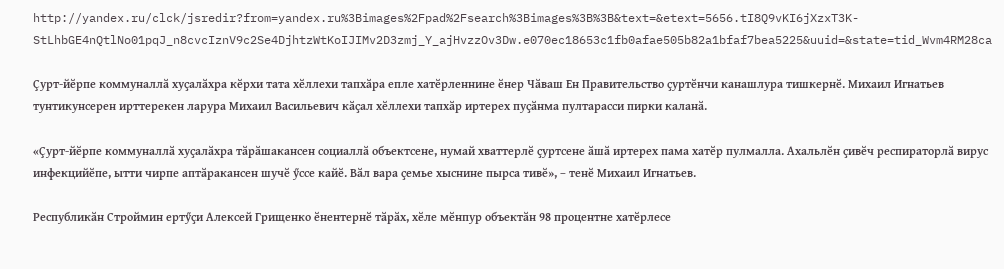http://yandex.ru/clck/jsredir?from=yandex.ru%3Bimages%2Fpad%2Fsearch%3Bimages%3B%3B&text=&etext=5656.tI8Q9vKI6jXzxT3K-StLhbGE4nQtlNo01pqJ_n8cvcIznV9c2Se4DjhtzWtKoIJIMv2D3zmj_Y_ajHvzzOv3Dw.e070ec18653c1fb0afae505b82a1bfaf7bea5225&uuid=&state=tid_Wvm4RM28ca

Ҫурт-йӗрпе коммуналлӑ хуҫалӑхра кӗрхи тата хӗллехи тапхӑра епле хатӗрленнине ӗнер Чӑваш Ен Правительство ҫуртӗнчи канашлура тишкернӗ. Михаил Игнатьев тунтикунсерен ирттерекен ларура Михаил Васильевич кӑҫал хӗллехи тапхӑр иртерех пуҫӑнма пултарасси пирки каланӑ.

«Ҫурт-йӗрпе коммуналлӑ хуҫалӑхра тӑрӑшакансен социаллӑ объектсене, нумай хваттерлӗ ҫуртсене ӑшӑ иртерех пама хатӗр пулмалла. Ахальлӗн ҫивӗч респираторлӑ вирус инфекцийӗпе, ытти чирпе аптӑракансен шучӗ ӳссе кайӗ. Вӑл вара ҫемье хыснине пырса тивӗ», – тенӗ Михаил Игнатьев.

Республикӑн Строймин ертӳҫи Алексей Грищенко ӗнентернӗ тӑрӑх, хӗле мӗнпур объектӑн 98 процентне хатӗрлесе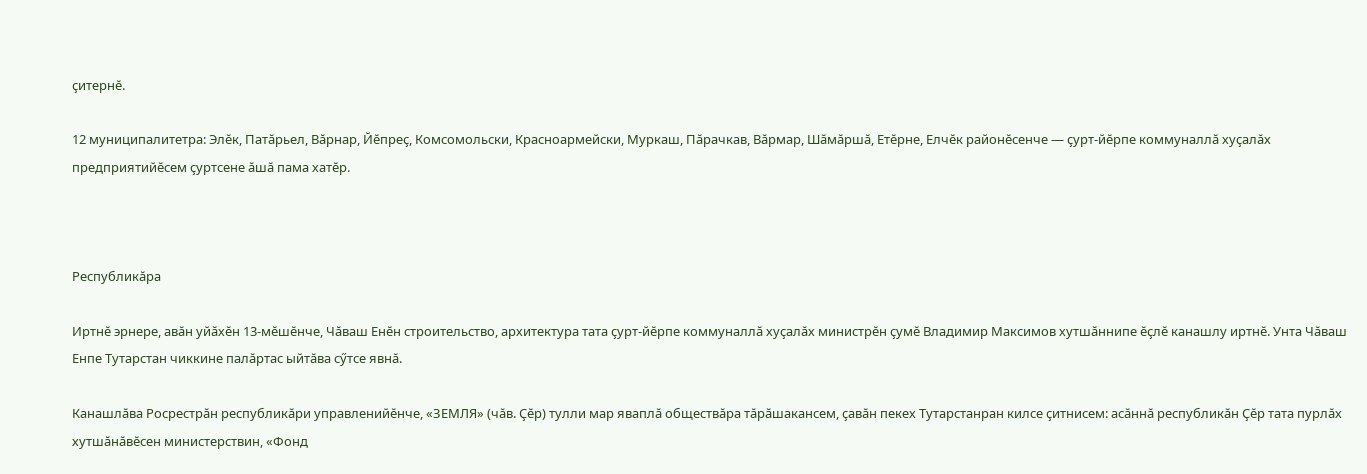ҫитернӗ.

12 муниципалитетра: Элӗк, Патӑрьел, Вӑрнар, Йӗпреҫ, Комсомольски, Красноармейски, Муркаш, Пӑрачкав, Вӑрмар, Шӑмӑршӑ, Етӗрне, Елчӗк районӗсенче — ҫурт-йӗрпе коммуналлӑ хуҫалӑх предприятийӗсем ҫуртсене ӑшӑ пама хатӗр.



Республикӑра

Иртнӗ эрнере, авӑн уйӑхӗн 13-мӗшӗнче, Чӑваш Енӗн строительство, архитектура тата ҫурт-йӗрпе коммуналлӑ хуҫалӑх министрӗн ҫумӗ Владимир Максимов хутшӑннипе ӗҫлӗ канашлу иртнӗ. Унта Чӑваш Енпе Тутарстан чиккине палӑртас ыйтӑва сӳтсе явнӑ.

Канашлӑва Росрестрӑн республикӑри управленийӗнче, «ЗЕМЛЯ» (чӑв. Ҫӗр) тулли мар яваплӑ обществӑра тӑрӑшакансем, ҫавӑн пекех Тутарстанран килсе ҫитнисем: асӑннӑ республикӑн Ҫӗр тата пурлӑх хутшӑнӑвӗсен министерствин, «Фонд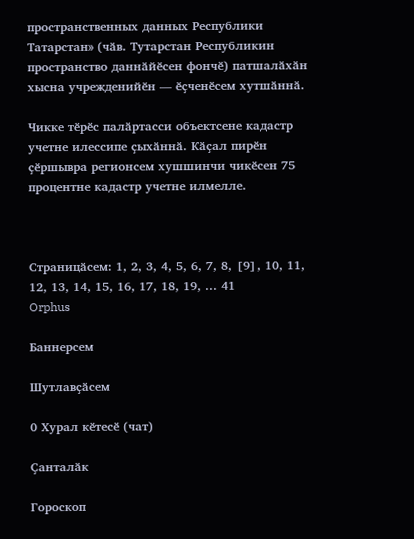пространственных данных Республики Татарстан» (чӑв. Тутарстан Республикин пространство даннӑйӗсен фончӗ) патшалӑхӑн хысна учрежденийӗн — ӗҫченӗсем хутшӑннӑ.

Чикке тӗрӗс палӑртасси объектсене кадастр учетне илессипе ҫыхӑннӑ. Кӑҫал пирӗн ҫӗршывра регионсем хушшинчи чикӗсен 75 процентне кадастр учетне илмелле.



Страницӑсем: 1, 2, 3, 4, 5, 6, 7, 8, [9], 10, 11, 12, 13, 14, 15, 16, 17, 18, 19, ... 41
Orphus

Баннерсем

Шутлавҫӑсем

0 Хурал кӗтесӗ (чат)

Ҫанталӑк

Гороскоп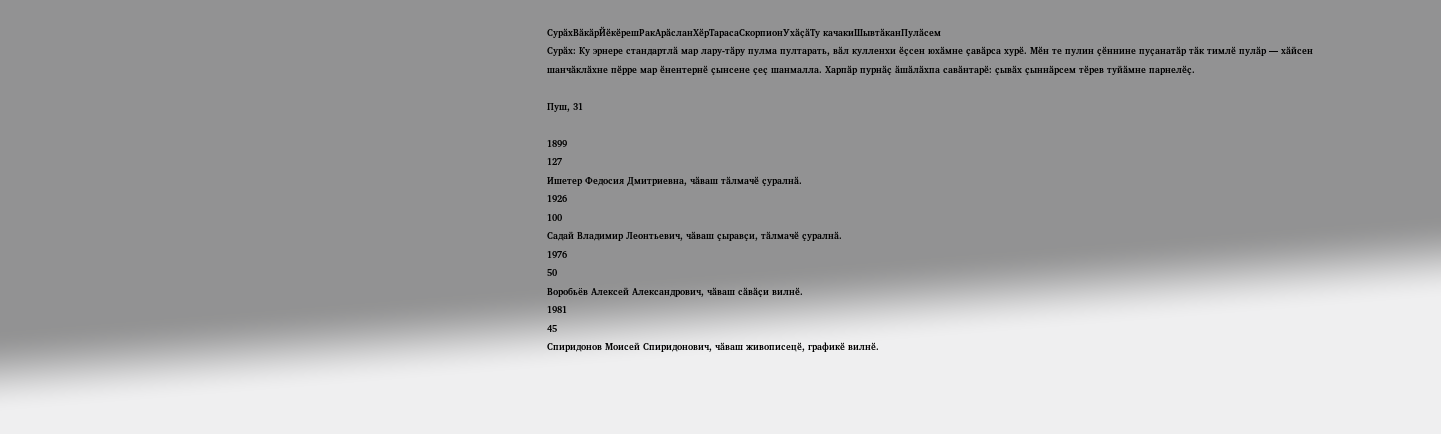СурӑхВӑкӑрЙӗкӗрешРакАрӑсланХӗрТарасаСкорпионУхӑҫӑТу качакиШывтӑканПулӑсем
Сурӑх: Ку эрнере стандартлӑ мар лару-тӑру пулма пултарать, вӑл кулленхи ӗҫсен юхӑмне ҫавӑрса хурӗ. Мӗн те пулин ҫӗннине пуҫанатӑр тӑк тимлӗ пулӑр — хӑйсен шанчӑклӑхне пӗрре мар ӗнентернӗ ҫынсене ҫеҫ шанмалла. Харпӑр пурнӑҫ ӑшӑлӑхпа савӑнтарӗ: ҫывӑх ҫыннӑрсем тӗрев туйӑмне парнелӗҫ.

Пуш, 31

1899
127
Ишетер Федосия Дмитриевна, чӑваш тӑлмачӗ ҫуралнӑ.
1926
100
Садай Владимир Леонтьевич, чӑваш ҫыравҫи, тӑлмачӗ ҫуралнӑ.
1976
50
Воробьёв Алексей Александрович, чӑваш сӑвӑҫи вилнӗ.
1981
45
Спиридонов Моисей Спиридонович, чӑваш живописецӗ, графикӗ вилнӗ.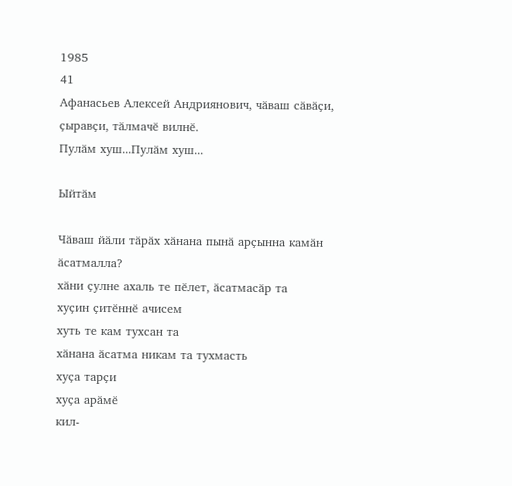1985
41
Афанасьев Алексей Андриянович, чӑваш сӑвӑҫи, ҫыравҫи, тӑлмачӗ вилнӗ.
Пулӑм хуш...Пулӑм хуш...

Ыйтӑм

Чӑваш йӑли тӑрӑх хӑнана пынӑ арҫынна камӑн ӑсатмалла?
хӑни ҫулне ахаль те пӗлет, ӑсатмасӑр та
хуҫин ҫитӗннӗ ачисем
хуть те кам тухсан та
хӑнана ӑсатма никам та тухмасть
хуҫа тарҫи
хуҫа арӑмӗ
кил-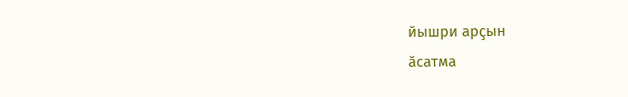йышри арҫын
ӑсатма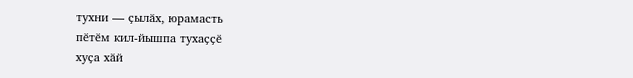тухни — ҫылӑх, юрамасть
пӗтӗм кил-йышпа тухаҫҫӗ
хуҫа хӑй